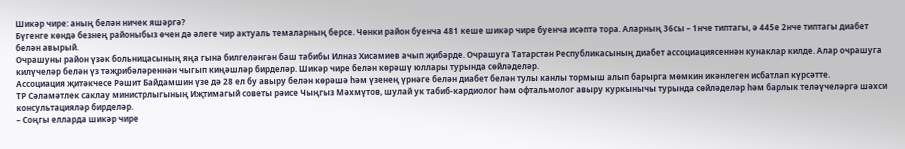Шикәр чире: аның белән ничек яшәргә?
Бүгенге көндә безнең районыбыз өчен дә әлеге чир актуаль темаларның берсе. Чөнки район буенча 481 кеше шикәр чире буенча исәптә тора. Аларның 36сы – 1нче типтагы, ә 445е 2нче типтагы диабет белән авырый.
Очрашуны район үзәк больницасының яңа гына билгеләнгән баш табибы Илназ Хисамиев ачып җибәрде. Очрашуга Татарстан Республикасының диабет ассоциациясеннән кунаклар килде. Алар очрашуга килүчеләр белән үз тәҗрибәләреннән чыгып киңәшләр бирделәр. Шикәр чире белән көрәшү юллары турында сөйләделәр.
Ассоциация җитәкчесе Рәшит Байдамшин үзе дә 28 ел бу авыру белән көрәшә һәм үзенең үрнәге белән диабет белән тулы канлы тормыш алып барырга мөмкин икәнлеген исбатлап күрсәтте.
ТР Сәламәтлек саклау министрлыгының Иҗтимагый советы рәисе Чыңгыз Мәхмүтов, шулай ук табиб-кардиолог һәм офтальмолог авыру куркынычы турында сөйләделәр һәм барлык теләүчеләргә шәхси консультацияләр бирделәр.
– Соңгы елларда шикәр чире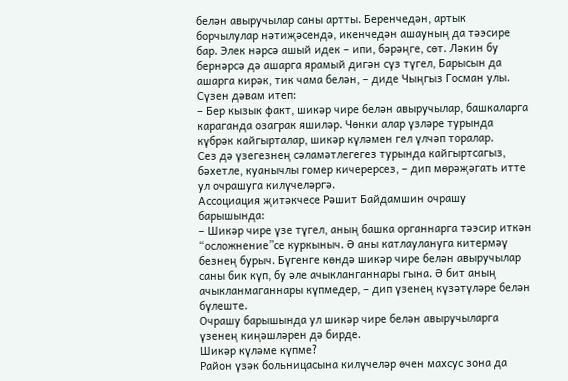белән авыручылар саны артты. Беренчедән, артык борчылулар нәтиҗәсендә, икенчедән ашауның да тәэсире бар. Элек нәрсә ашый идек – ипи, бәрәңге, сөт. Ләкин бу бернәрсә дә ашарга ярамый дигән сүз түгел, Барысын да ашарга кирәк, тик чама белән, – диде Чыңгыз Госман улы. Сүзен дәвам итеп:
– Бер кызык факт, шикәр чире белән авыручылар, башкаларга караганда озаграк яшиләр. Чөнки алар үзләре турында күбрәк кайгырталар, шикәр күләмен гел үлчәп торалар.
Сез дә үзегезнең сәламәтлегегез турында кайгыртсагыз, бәхетле, куанычлы гомер кичерерсез, – дип мөрәҗәгать итте ул очрашуга килүчеләргә.
Ассоциация җитәкчесе Рәшит Байдамшин очрашу барышында:
– Шикәр чире үзе түгел, аның башка органнарга тәэсир иткән “осложнение”се куркыныч. Ә аны катлаулануга китермәү безнең бурыч. Бүгенге көндә шикәр чире белән авыручылар саны бик күп, бу әле ачыкланганнары гына. Ә бит аның ачыкланмаганнары күпмедер, – дип үзенең күзәтүләре белән бүлеште.
Очрашу барышында ул шикәр чире белән авыручыларга үзенең киңәшләрен дә бирде.
Шикәр күләме күпме?
Район үзәк больницасына килүчеләр өчен махсус зона да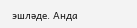эшләде. Анда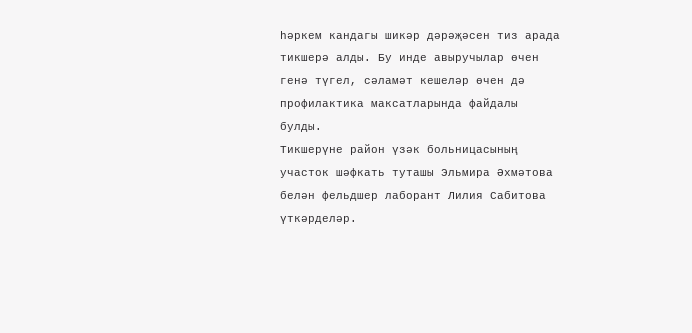һәркем кандагы шикәр дәрәҗәсен тиз арада тикшерә алды. Бу инде авыручылар өчен генә түгел, сәламәт кешеләр өчен дә профилактика максатларында файдалы булды.
Тикшерүне район үзәк больницасының участок шәфкать туташы Эльмира Әхмәтова белән фельдшер лаборант Лилия Сабитова үткәрделәр.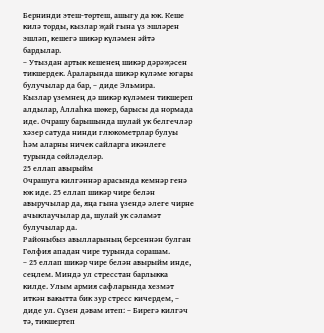Бернинди этеш-төртеш, ашыгу да юк. Кеше килә торды, кызлар җай гына үз эшләрен эшләп, кешегә шикәр күләмен әйтә бардылар.
– Утыздан артык кешенең шикәр дәрәҗәсен тикшердек. Араларында шикәр күләме югары булучылар да бар, – диде Эльмира.
Кызлар үземнең дә шикәр күләмен тикшереп алдылар, Аллаһка шөкер, барысы да нормада иде. Очрашу барышында шулай ук белгечләр хәзер сатуда нинди глюкометрлар булуы һәм аларны ничек сайларга икәнлеге турында сөйләделәр.
25 еллап авырыйм
Очрашуга килгәннәр арасында кемнәр генә юк иде. 25 еллап шикәр чире белән авыручылар да, яңа гына үзендә әлеге чирне ачыклаучылар да, шулай ук сәламәт булучылар да.
Районыбыз авылларының берсеннән булган Гөлфия ападан чире турында сорашам.
– 25 еллап шикәр чире белән авырыйм инде, сеңлем. Миндә ул стресстан барлыкка килде. Улым армия сафларында хезмәт иткән вакытта бик зур стресс кичердем, – диде ул. Сүзен дәвам итеп: – Бирегә килгәч тә, тикшертеп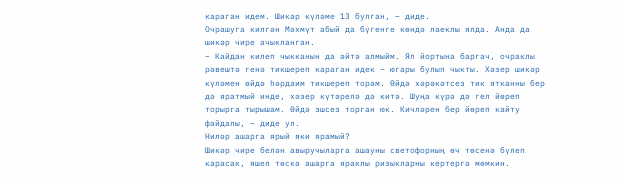караган идем. Шикәр күләме 13 булган, – диде.
Очрашуга килгән Мәхмүт абый да бүгенге көндә лаеклы ялда. Анда да шикәр чире ачыкланган.
– Кайдан килеп чыкканын да әйтә алмыйм. Ял йортына баргач, очраклы рәвештә генә тикшереп караган идек – югары булып чыкты. Хәзер шикәр күләмен өйдә һәрдаим тикшереп торам. Өйдә хәрәкәтсез тик ятканны бер дә яратмый инде, хәзер күтәрелә дә китә. Шуңа күрә дә гел йөреп торырга тырышам. Өйдә эшсез торган юк. Кичләрен бер йөреп кайту файдалы, – диде ул.
Ниләр ашарга ярый яки ярамый?
Шикәр чире белән авыручыларга ашауны светофорның өч төсенә бүлеп карасак, яшел төскә ашарга яраклы ризыкларны кертергә мөмкин.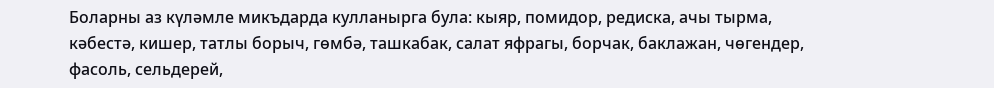Боларны аз күләмле микъдарда кулланырга була: кыяр, помидор, редиска, ачы тырма, кәбестә, кишер, татлы борыч, гөмбә, ташкабак, салат яфрагы, борчак, баклажан, чөгендер, фасоль, сельдерей,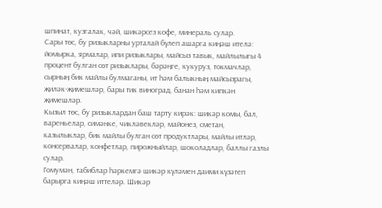шпинат, кузгалак, чәй, шикәрсез кофе, минераль сулар.
Сары төс, бу ризыкларны урталай бүлеп ашарга киңәш ителә: йомырка, ярмалар, ипи ризыклары, майсыз тавык, майлылыгы 4 процент булган сөт ризыклары, бәрәңге, кукуруз, токмачлар, сырның бик майлы булмаганы, ит һәм балыкның майсызрагы, җиләк-җимешләр, бары тик виноград, банан һәм кипкән җимешләр.
Кызыл төс, бу ризыклардан баш тарту кирәк: шикәр комы, бал, вареньелар, симәнке, чикләвекләр, майонез, сметан, казылыклар, бик майлы булган сөт продуктлары, майлы итләр, консервалар, конфетлар, пирожныйлар, шоколадлар, баллы газлы сулар.
Гомумән, табиблар һәркемгә шикәр күләмен даими күзәтеп барырга киңәш иттеләр. Шикәр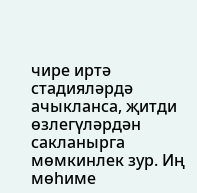чире иртә стадияләрдә ачыкланса, җитди өзлегүләрдән сакланырга мөмкинлек зур. Иң мөһиме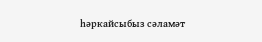һәркайсыбыз сәламәт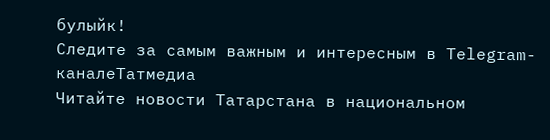булыйк!
Следите за самым важным и интересным в Telegram-каналеТатмедиа
Читайте новости Татарстана в национальном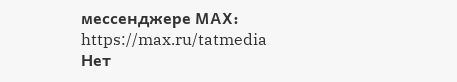мессенджере MАХ: https://max.ru/tatmedia
Нет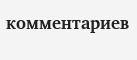комментариев